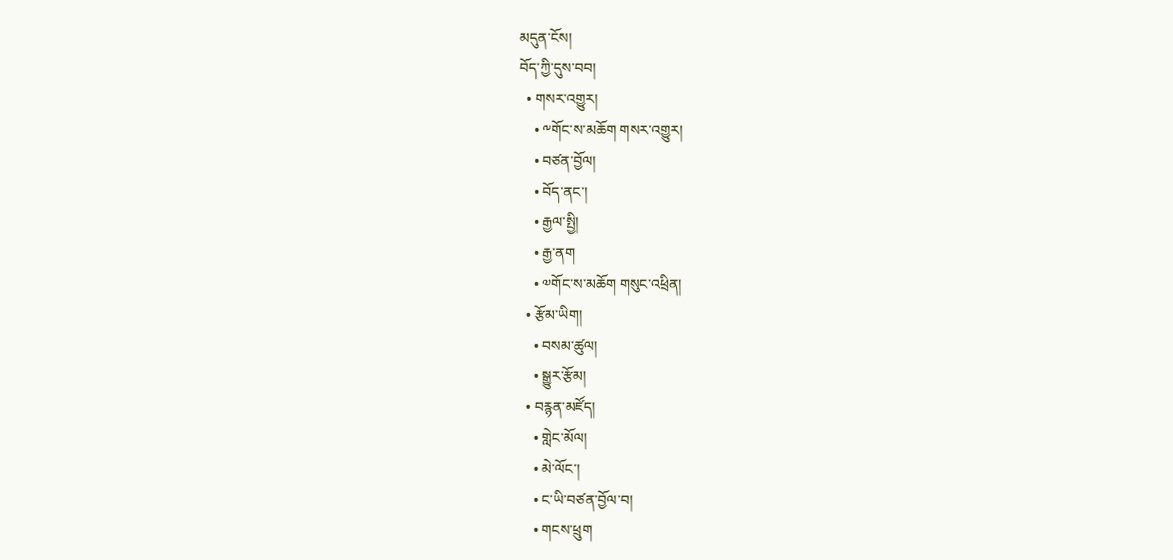མདུན་ངོས།
བོད་ཀྱི་དུས་བབ།
  • གསར་འགྱུར།
    • ༸གོང་ས་མཆོག གསར་འགྱུར།
    • བཙན་བྱོལ།
    • བོད་ནང་།
    • རྒྱལ་སྤྱི།
    • རྒྱ་ནག
    • ༧གོང་ས་མཆོག གསུང་འཕྲིན།
  • རྩོམ་ཡིག།
    • བསམ་ཚུལ།
    • སྒྱུར་རྩོམ།
  • བརྙན་མཛོད།
    • གླེང་མོལ།
    • མེ་ལོང་།
    • ང་ཡི་བཙན་བྱོལ་བ།
    • གངས་ཕྲུག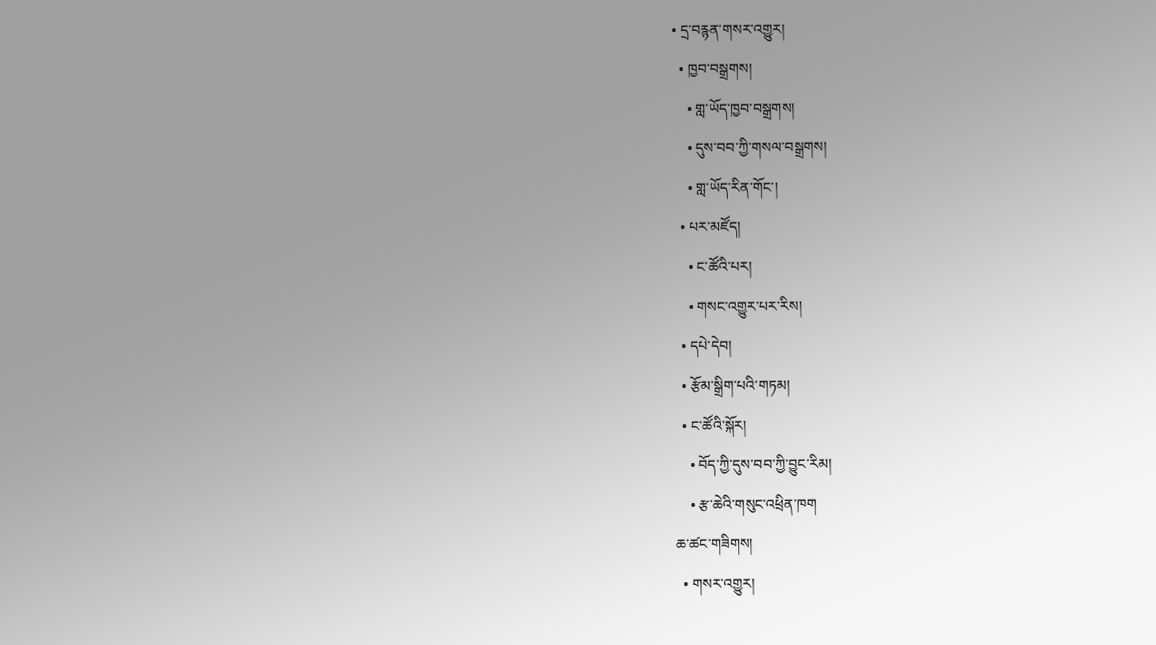• དྲ་བརྙན་གསར་འགྱུར།
  • ཁྱབ་བསྒྲགས།
    • གླ་ཡོད་ཁྱབ་བསྒྲགས།
    • དུས་བབ་ཀྱི་གསལ་བསྒྲགས།
    • གླ་ཡོད་རིན་གོང་།
  • པར་མཛོད།
    • ང་ཚོའི་པར།
    • གསང་འགྱུར་པར་རིས།
  • དཔེ་དེབ།
  • རྩོམ་སྒྲིག་པའི་གཏམ།
  • ང་ཚོའི་སྐོར།
    • བོད་ཀྱི་དུས་བབ་ཀྱི་བྱུང་རིམ།
    • རྩ་ཆེའི་གསུང་འཕྲིན་ཁག
ཆ་ཚང་གཟིགས།
  • གསར་འགྱུར།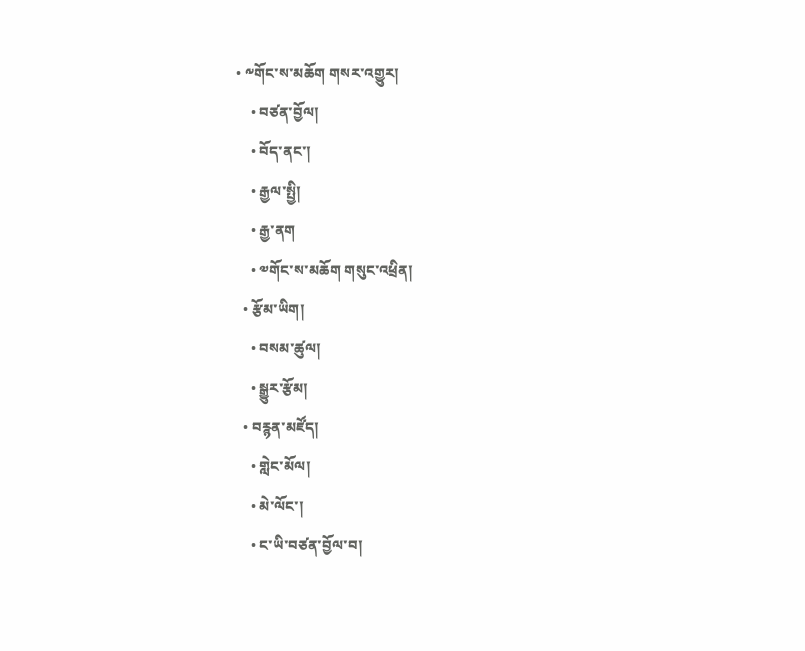• ༸གོང་ས་མཆོག གསར་འགྱུར།
    • བཙན་བྱོལ།
    • བོད་ནང་།
    • རྒྱལ་སྤྱི།
    • རྒྱ་ནག
    • ༧གོང་ས་མཆོག གསུང་འཕྲིན།
  • རྩོམ་ཡིག།
    • བསམ་ཚུལ།
    • སྒྱུར་རྩོམ།
  • བརྙན་མཛོད།
    • གླེང་མོལ།
    • མེ་ལོང་།
    • ང་ཡི་བཙན་བྱོལ་བ།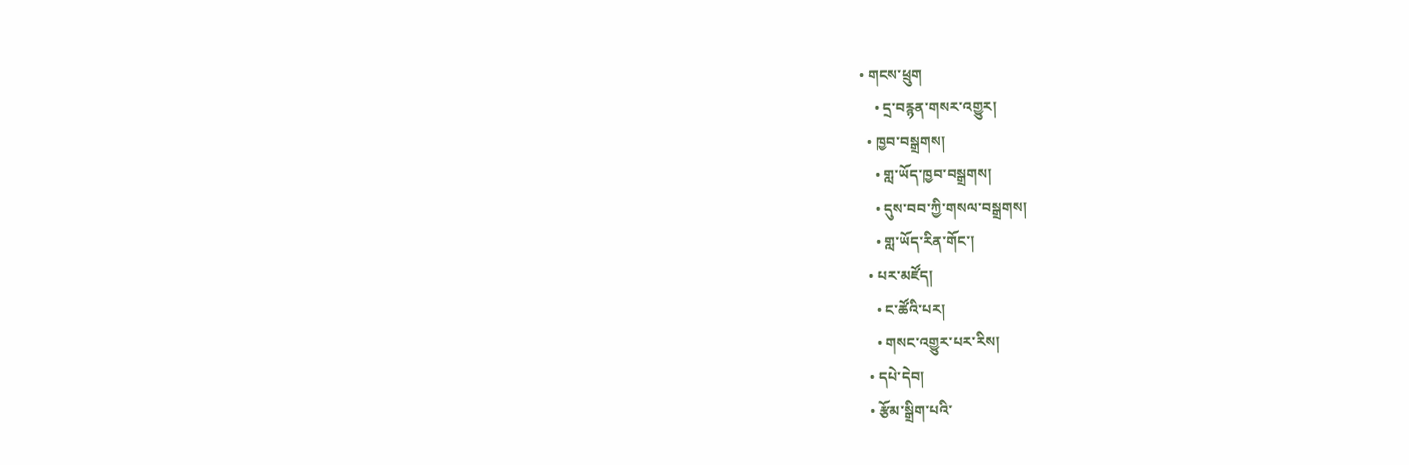• གངས་ཕྲུག
    • དྲ་བརྙན་གསར་འགྱུར།
  • ཁྱབ་བསྒྲགས།
    • གླ་ཡོད་ཁྱབ་བསྒྲགས།
    • དུས་བབ་ཀྱི་གསལ་བསྒྲགས།
    • གླ་ཡོད་རིན་གོང་།
  • པར་མཛོད།
    • ང་ཚོའི་པར།
    • གསང་འགྱུར་པར་རིས།
  • དཔེ་དེབ།
  • རྩོམ་སྒྲིག་པའི་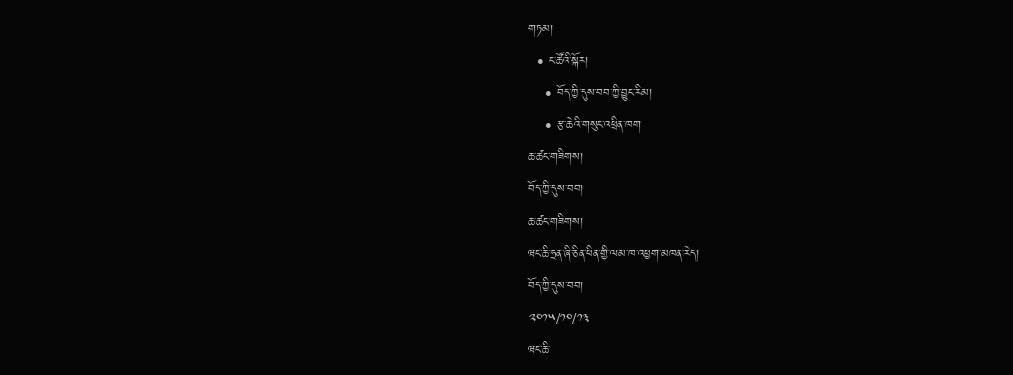གཏམ།
  • ང་ཚོའི་སྐོར།
    • བོད་ཀྱི་དུས་བབ་ཀྱི་བྱུང་རིམ།
    • རྩ་ཆེའི་གསུང་འཕྲིན་ཁག
ཆ་ཚང་གཟིགས།
བོད་ཀྱི་དུས་བབ།
ཆ་ཚང་གཟིགས།
ཝང་ཆི་ཧྲན་ཞི་ཅིན་ཕིན་གྱི་ལམ་ཁ་འཕྱག་མཁན་རེད།
བོད་ཀྱི་དུས་བབ།
༢༠༡༥/༡༠/༡༣
ཝང་ཆི་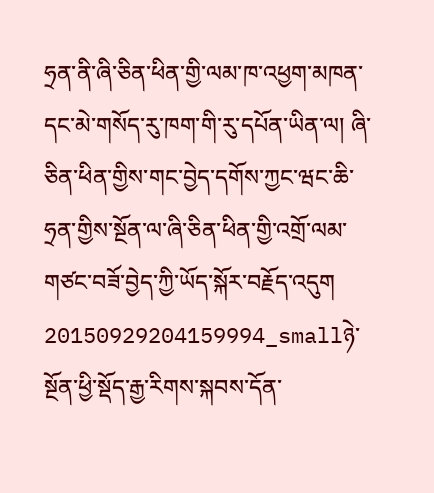ཧྲན་ནི་ཞི་ཅིན་ཕིན་གྱི་ལམ་ཁ་འཕྱག་མཁན་དང་མེ་གསོད་རུ་ཁག་གི་རུ་དཔོན་ཡིན་ལ། ཞི་ཅིན་ཕིན་གྱིས་གང་བྱེད་དགོས་ཀྱང་ཝང་ཆི་ཧྲན་གྱིས་སྔོན་ལ་ཞི་ཅིན་ཕིན་གྱི་འགྲོ་ལམ་གཙང་བཟོ་བྱེད་ཀྱི་ཡོད་སྐོར་བརྗོད་འདུག
20150929204159994_smallཉེ་སྔོན་ཕྱི་སྡོད་རྒྱ་རིགས་སྐབས་དོན་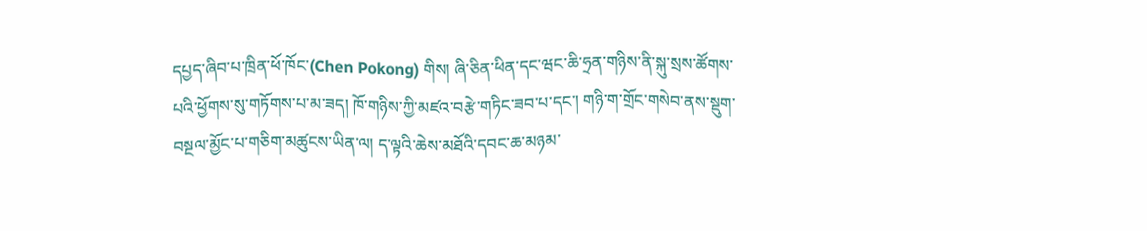དཔྱད་ཞིབ་པ་ཁྲིན་ཕོ་ཁོང་(Chen Pokong) གིས། ཞི་ཅིན་ཕིན་དང་ཝང་ཆི་ཧྲན་གཉིས་ནི་སྐུ་སྲས་ཚོགས་པའི་ཕྱོགས་སུ་གཏོགས་པ་མ་ཟད། ཁོ་གཉིས་ཀྱི་མཛའ་བརྩེ་གཏིང་ཟབ་པ་དང་། གཉི་ག་གྲོང་གསེབ་ནས་སྡུག་བསྔལ་མྱོང་པ་གཅིག་མཚུངས་ཡིན་ལ། ད་ལྟའི་ཆེས་མཐོའི་དབང་ཆ་མཉམ་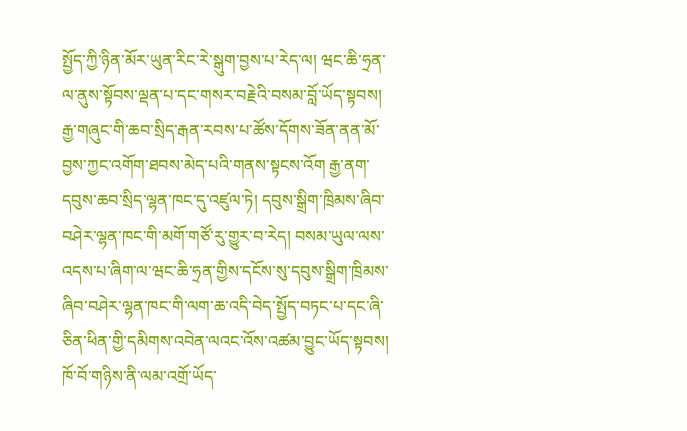སྤྱོད་ཀྱི་ཉིན་མོར་ཡུན་རིང་རེ་སྒུག་བྱས་པ་རེད་ལ། ཝང་ཆི་ཧྲན་ལ་ནུས་སྟོབས་ལྡན་པ་དང་གསར་བརྗེའི་བསམ་བློ་ཡོད་སྟབས། རྒྱ་གཞུང་གི་ཆབ་སྲིད་རྒན་རབས་པ་ཚོས་དོགས་ཟོན་ནན་མོ་བྱས་ཀྱང་འགོག་ཐབས་མེད་པའི་གནས་སྟངས་འོག རྒྱ་ནག་དབུས་ཆབ་སྲིད་ལྷན་ཁང་དུ་འཛུལ་ཏེ། དབུས་སྒྲིག་ཁྲིམས་ཞིབ་བཤེར་ལྷན་ཁང་གི་མགོ་གཙོ་རུ་གྱུར་བ་རེད། བསམ་ཡུལ་ལས་འདས་པ་ཞིག་ལ་ཝང་ཆི་ཧྲན་གྱིས་དངོས་སུ་དབུས་སྒྲིག་ཁྲིམས་ཞིབ་བཤེར་ལྷན་ཁང་གི་ལག་ཆ་འདི་བེད་སྤྱོད་བཏང་པ་དང་ཞི་ཅིན་ཕིན་གྱི་དམིགས་འབེན་ལའང་འོས་འཚམ་བྱུང་ཡོད་སྟབས། ཁོ་བོ་གཉིས་ནི་ལམ་འགྲོ་ཡོད་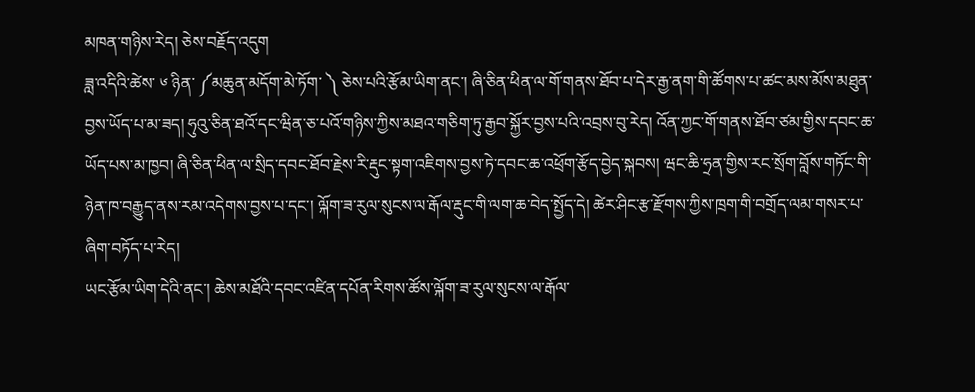མཁན་གཉིས་རེད། ཅེས་བརྗོད་འདུག
ཟླ་འདིའི་ཚེས་ ༦ ཉིན་ ༼མཆུན་མདོག་མེ་ཏོག་ ༽ ཅེས་པའི་རྩོམ་ཡིག་ནང་། ཞི་ཅིན་ཕིན་ལ་གོ་གནས་ཐོབ་པ་དེར་རྒྱ་ནག་གི་ཚོགས་པ་ཚང་མས་མོས་མཐུན་བྱས་ཡོད་པ་མ་ཟད། ཧུའུ་ཅིན་ཐའོ་དང་ཝིན་ཅ་པའོ་གཉིས་ཀྱིས་མཐའ་གཅིག་ཏུ་རྒྱབ་སྐྱོར་བྱས་པའི་འབྲས་བུ་རེད། འོན་ཀྱང་གོ་གནས་ཐོབ་ཙམ་གྱིས་དབང་ཆ་ཡོད་པས་མ་ཁྱབ། ཞི་ཅིན་ཕིན་ལ་སྲིད་དབང་ཐོབ་རྗེས་རི་རྡུང་སྟག་འཇིགས་བྱས་ཏེ་དབང་ཆ་འཕྲོག་རྩོད་བྱེད་སྐབས། ཝང་ཆི་ཧྲན་གྱིས་རང་སྲོག་བློས་གཏོང་གི་ཉེན་ཁ་བརྒྱུད་ནས་རམ་འདེགས་བྱས་པ་དང་། ལྐོག་ཟ་རུལ་སུངས་ལ་རྒོལ་རྡུང་གི་ལག་ཆ་བེད་སྤྱོད་དེ། ཚེར་ཤིང་རྩ་རྫོགས་ཀྱིས་ཁྲག་གི་བགྲོད་ལམ་གསར་པ་ཞིག་བཏོད་པ་རེད།
ཡང་རྩོམ་ཡིག་དེའི་ནང་། ཆེས་མཐོའི་དབང་འཛིན་དཔོན་རིགས་ཚོས་ལྐོག་ཟ་རུལ་སུངས་ལ་རྒོལ་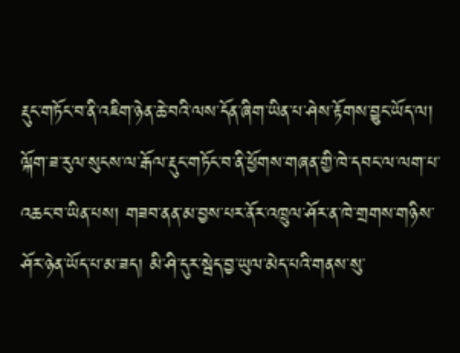རྡུང་གཏོང་བ་ནི་འཇིག་ཉེན་ཆེ་བའི་ལས་དོན་ཞིག་ཡིན་པ་ཤེས་རྟོགས་བྱུང་ཡོད་ལ། ལྐོག་ཟ་རུལ་སུངས་ལ་རྒོལ་རྡུང་གཏོང་བ་ནི་ཕྱོགས་གཞན་གྱི་ཁེ་དབང་ལ་ལག་པ་འཆང་བ་ཡིན་པས། གཟབ་ནན་མ་བྱས་པར་ནོར་འཁྲུལ་ཤོར་ན་ཁེ་གྲགས་གཉིས་ཤོར་ཉེན་ཡོད་པ་མ་ཟད། མི་ཤི་དུར་སྦེད་བྱ་ཡུལ་མེད་པའི་གནས་སུ་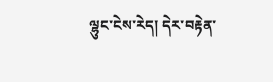ལྷུང་ངེས་རེད། དེར་བརྟེན་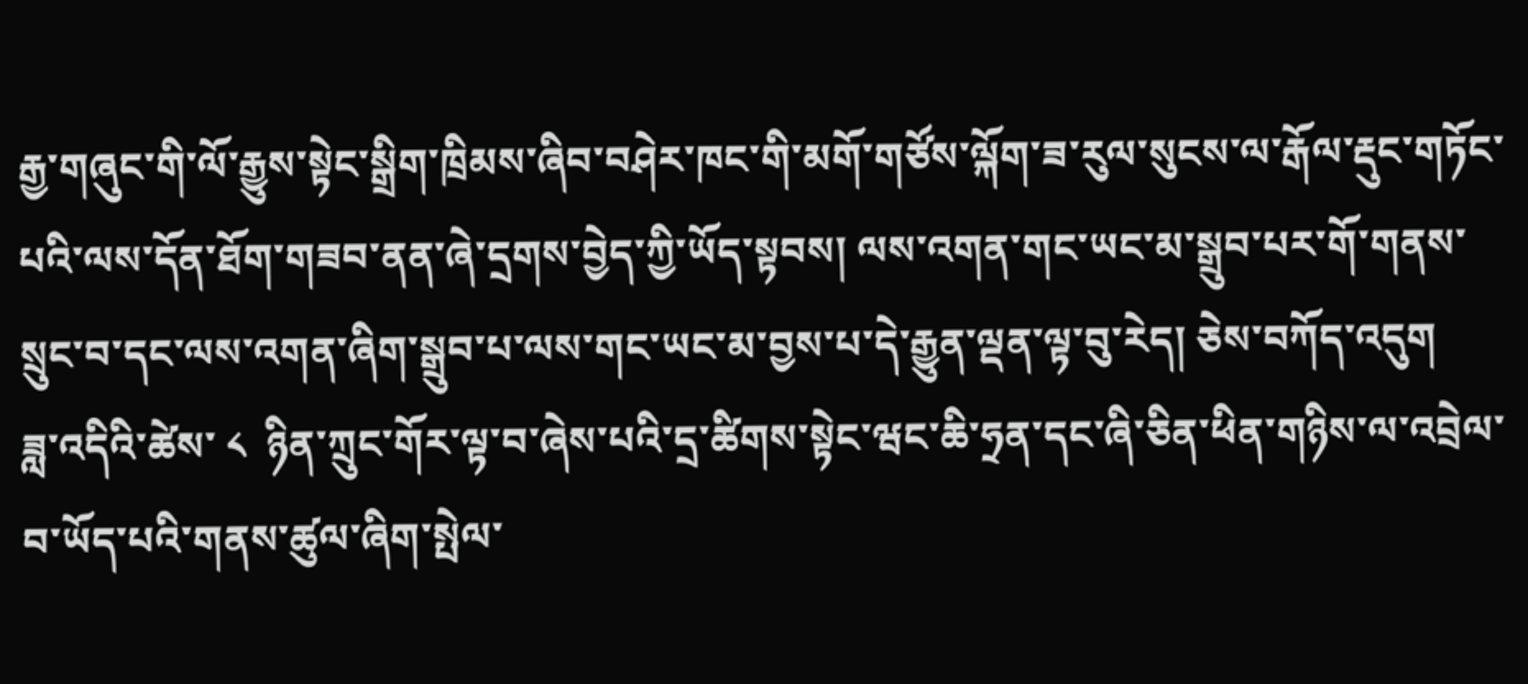རྒྱ་གཞུང་གི་ལོ་རྒྱུས་སྟེང་སྒྲིག་ཁྲིམས་ཞིབ་བཤེར་ཁང་གི་མགོ་གཙོས་ལྐོག་ཟ་རུལ་སུངས་ལ་རྒོལ་རྡུང་གཏོང་པའི་ལས་དོན་ཐོག་གཟབ་ནན་ཞེ་དྲགས་བྱེད་ཀྱི་ཡོད་སྟབས། ལས་འགན་གང་ཡང་མ་སྒྲུབ་པར་གོ་གནས་སྲུང་བ་དང་ལས་འགན་ཞིག་སྒྲུབ་པ་ལས་གང་ཡང་མ་བྱས་པ་དེ་རྒྱུན་ལྡན་ལྟ་བུ་རེད། ཅེས་བཀོད་འདུག
ཟླ་འདིའི་ཚེས་ ༨  ཉིན་ཀྲུང་གོར་ལྟ་བ་ཞེས་པའི་དྲ་ཚིགས་སྟེང་ཝང་ཆི་ཧྲན་དང་ཞི་ཅིན་ཕིན་གཉིས་ལ་འབྲེལ་བ་ཡོད་པའི་གནས་ཚུལ་ཞིག་སྤེལ་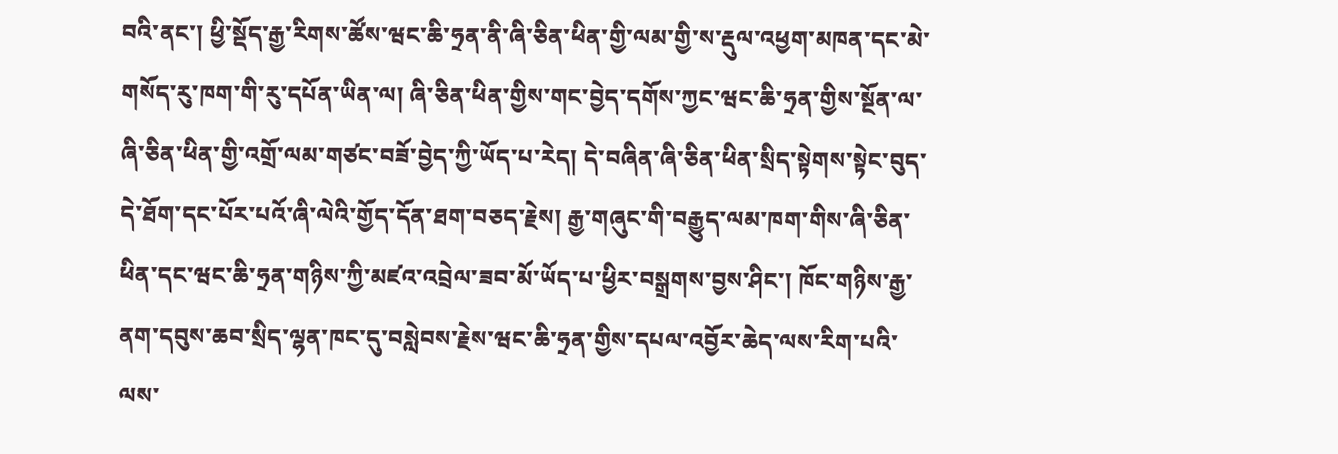བའི་ནང་། ཕྱི་སྡོད་རྒྱ་རིགས་ཚོས་ཝང་ཆི་ཧྲན་ནི་ཞི་ཅིན་ཕིན་གྱི་ལམ་གྱི་ས་རྡུལ་འཕྱག་མཁན་དང་མེ་གསོད་རུ་ཁག་གི་རུ་དཔོན་ཡིན་ལ། ཞི་ཅིན་ཕིན་གྱིས་གང་བྱེད་དགོས་ཀྱང་ཝང་ཆི་ཧྲན་གྱིས་སྔོན་ལ་ཞི་ཅིན་ཕིན་གྱི་འགྲོ་ལམ་གཙང་བཟོ་བྱེད་ཀྱི་ཡོད་པ་རེད། དེ་བཞིན་ཞི་ཅིན་ཕིན་སྲིད་སྟེགས་སྟེང་བུད་དེ་ཐོག་དང་པོར་པའོ་ཞི་ལེའི་གྱོད་དོན་ཐག་བཅད་རྗེས། རྒྱ་གཞུང་གི་བརྒྱུད་ལམ་ཁག་གིས་ཞི་ཅིན་ཕིན་དང་ཝང་ཆི་ཧྲན་གཉིས་ཀྱི་མཛའ་འབྲེལ་ཟབ་མོ་ཡོད་པ་ཕྱིར་བསྒྲགས་བྱས་ཤིང་། ཁོང་གཉིས་རྒྱ་ནག་དབུས་ཆབ་སྲིད་ལྷན་ཁང་དུ་བསླེབས་རྗེས་ཝང་ཆི་ཧྲན་གྱིས་དཔལ་འབྱོར་ཆེད་ལས་རིག་པའི་ལས་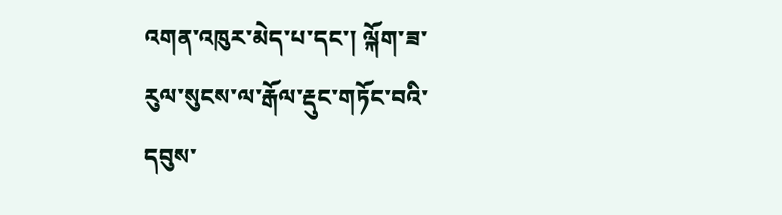འགན་འཁུར་མེད་པ་དང་། ལྐོག་ཟ་རུལ་སུངས་ལ་རྒོལ་རྡུང་གཏོང་བའི་དབུས་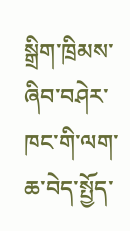སྒྲིག་ཁྲིམས་ཞིབ་བཤེར་ཁང་གི་ལག་ཆ་བེད་སྤྱོད་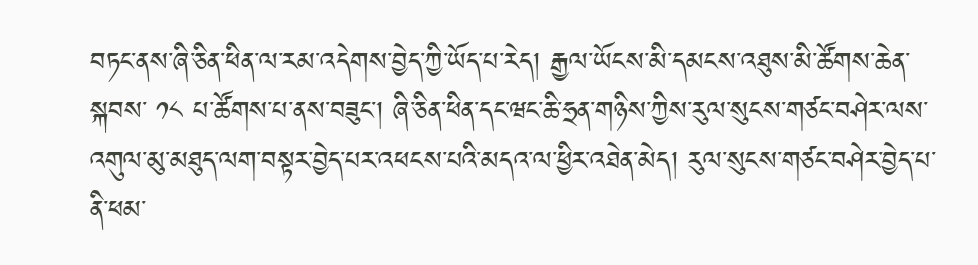བཏང་ནས་ཞི་ཅིན་ཕིན་ལ་རམ་འདེགས་བྱེད་ཀྱི་ཡོད་པ་རེད། རྒྱལ་ཡོངས་མི་དམངས་འཐུས་མི་ཚོགས་ཆེན་སྐབས་ ༡༨ པ་ཚོགས་པ་ནས་བཟུང་། ཞི་ཅིན་ཕིན་དང་ཝང་ཆི་ཧྲན་གཉིས་ཀྱིས་རུལ་སུངས་གཙང་བཤེར་ལས་འགུལ་མུ་མཐུད་ལག་བསྟར་བྱེད་པར་འཕངས་པའི་མདའ་ལ་ཕྱིར་འཐེན་མེད། རུལ་སུངས་གཙང་བཤེར་བྱེད་པ་ནི་ཕམ་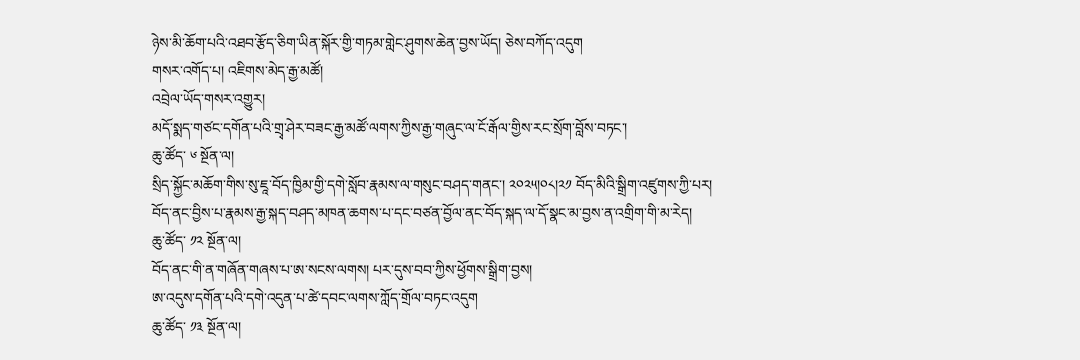ཉེས་མི་ཆོག་པའི་འཐབ་རྩོད་ཅིག་ཡིན་སྐོར་གྱི་གཏམ་གླེང་ཤུགས་ཆེན་བྱས་ཡོད། ཅེས་བཀོད་འདུག
གསར་འགོད་པ། འཇིགས་མེད་རྒྱ་མཚོ།
འབྲེལ་ཡོད་གསར་འགྱུར།
མདོ་སྨད་གཙང་དགོན་པའི་གྲྭ་ཤེར་བཟང་རྒྱ་མཚོ་ལགས་ཀྱིས་རྒྱ་གཞུང་ལ་ངོ་རྒོལ་གྱིས་རང་སྲོག་བློས་བཏང་།
ཆུ་ཚོད་ ༦ སྔོན་ལ།
སྲིད་སྐྱོང་མཆོག་གིས་སུ་ཇཱ་བོད་ཁྱིམ་གྱི་དགེ་སློབ་རྣམས་ལ་གསུང་བཤད་གནང་། ༢༠༢༥།༠༨།༢༡ བོད་མིའི་སྒྲིག་འཛུགས་ཀྱི་པར།
བོད་ནང་བྱིས་པ་རྣམས་རྒྱ་སྐད་བཤད་མཁན་ཆགས་པ་དང་བཙན་བྱོལ་ནང་བོད་སྐད་ལ་དོ་སྣང་མ་བྱས་ན་འགྲིག་གི་མ་རེད།
ཆུ་ཚོད་ ༡༢ སྔོན་ལ།
བོད་ནང་གི་ན་གཞོན་གཞས་པ་ཨ་སངས་ལགས། པར་དུས་བབ་ཀྱིས་ཕྱོགས་སྒྲིག་བྱས།
ཨ་འདུས་དགོན་པའི་དགེ་འདུན་པ་ཚེ་དབང་ལགས་ཀློད་གྲོལ་བཏང་འདུག
ཆུ་ཚོད་ ༡༣ སྔོན་ལ།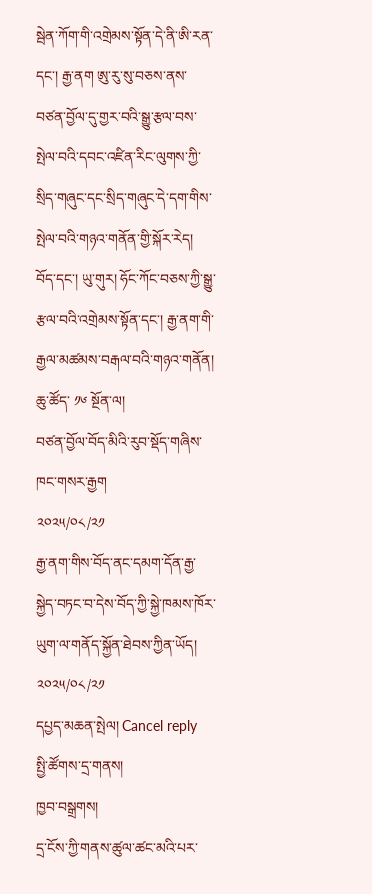སྦེན་ཀོག་གི་འགྲེམས་སྟོན་དེ་ནི་ཨི་རན་དང་། རྒྱ་ནག ཨུ་རུ་སུ་བཅས་ནས་བཙན་བྱོལ་དུ་གྱར་བའི་སྒྱུ་རྩལ་བས་སྤེལ་བའི་དབང་འཛིན་རིང་ལུགས་ཀྱི་སྲིད་གཞུང་དང་སྲིད་གཞུང་དེ་དག་གིས་སྤེལ་བའི་གཉའ་གནོན་གྱི་སྐོར་རེད།
བོད་དང་། ཡུ་གུར། ཧོང་ཀོང་བཅས་ཀྱི་སྒྱུ་རྩལ་བའི་འགྲེམས་སྟོན་དང་། རྒྱ་ནག་གི་རྒྱལ་མཚམས་བརྒལ་བའི་གཉའ་གནོན།
ཆུ་ཚོད་ ༡༦ སྔོན་ལ།
བཙན་བྱོལ་བོད་མིའི་རུབ་སྡོད་གཞིས་ཁང་གསར་རྒྱག
༢༠༢༥/༠༨/༢༡
རྒྱ་ནག་གིས་བོད་ནང་དམག་དོན་རྒྱ་སྐྱེད་བཏང་བ་དེས་བོད་ཀྱི་སྐྱེ་ཁམས་ཁོར་ཡུག་ལ་གནོད་སྐྱོན་ཐེབས་ཀྱིན་ཡོད།
༢༠༢༥/༠༨/༢༡
དཔྱད་མཆན་སྤེལ། Cancel reply
སྤྱི་ཚོགས་དྲ་གནས།
ཁྱབ་བསྒྲགས།
དྲ་ངོས་ཀྱི་གནས་ཚུལ་ཚང་མའི་པར་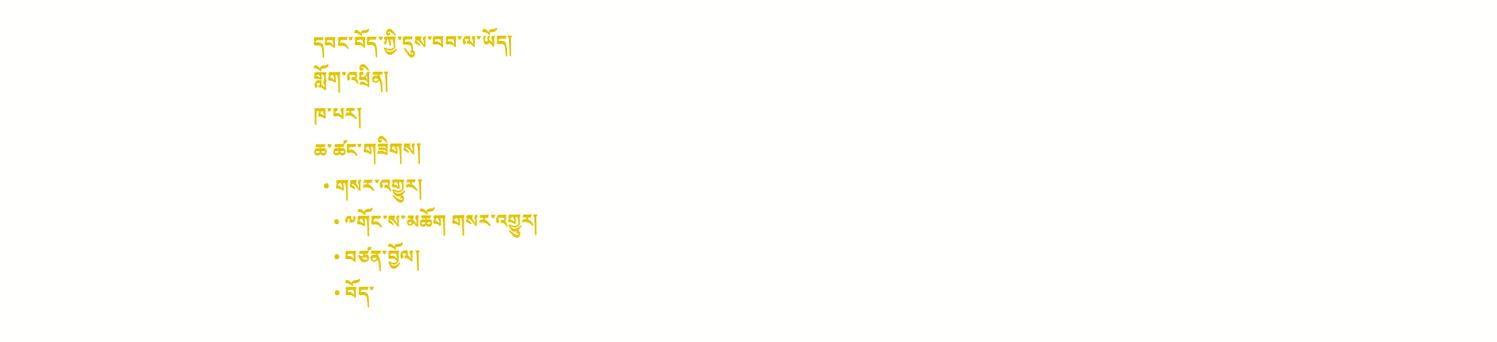དབང་བོད་ཀྱི་དུས་བབ་ལ་ཡོད།
གློག་འཕྲིན།
ཁ་པར།
ཆ་ཚང་གཟིགས།
  • གསར་འགྱུར།
    • ༸གོང་ས་མཆོག གསར་འགྱུར།
    • བཙན་བྱོལ།
    • བོད་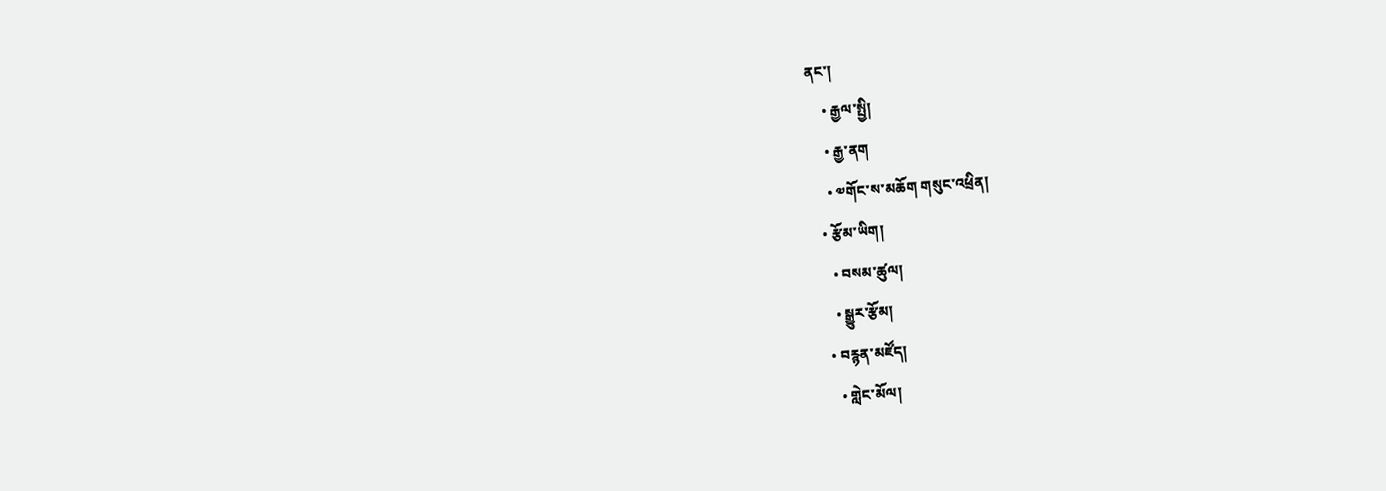ནང་།
    • རྒྱལ་སྤྱི།
    • རྒྱ་ནག
    • ༧གོང་ས་མཆོག གསུང་འཕྲིན།
  • རྩོམ་ཡིག།
    • བསམ་ཚུལ།
    • སྒྱུར་རྩོམ།
  • བརྙན་མཛོད།
    • གླེང་མོལ།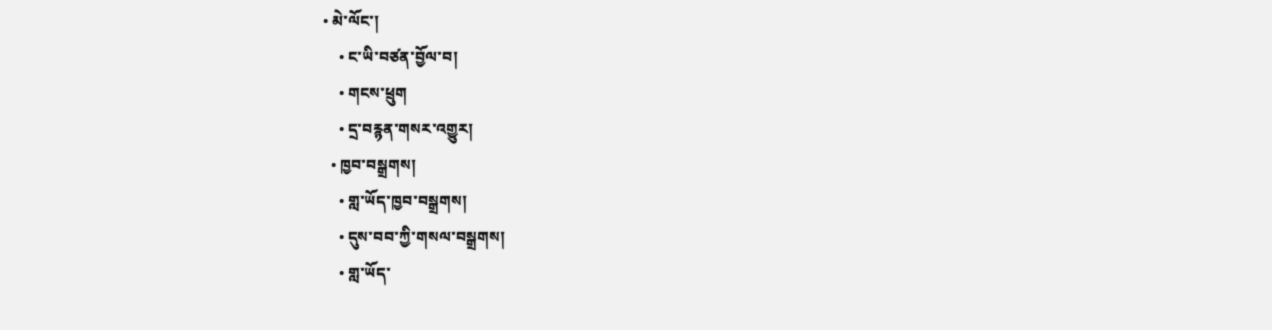• མེ་ལོང་།
    • ང་ཡི་བཙན་བྱོལ་བ།
    • གངས་ཕྲུག
    • དྲ་བརྙན་གསར་འགྱུར།
  • ཁྱབ་བསྒྲགས།
    • གླ་ཡོད་ཁྱབ་བསྒྲགས།
    • དུས་བབ་ཀྱི་གསལ་བསྒྲགས།
    • གླ་ཡོད་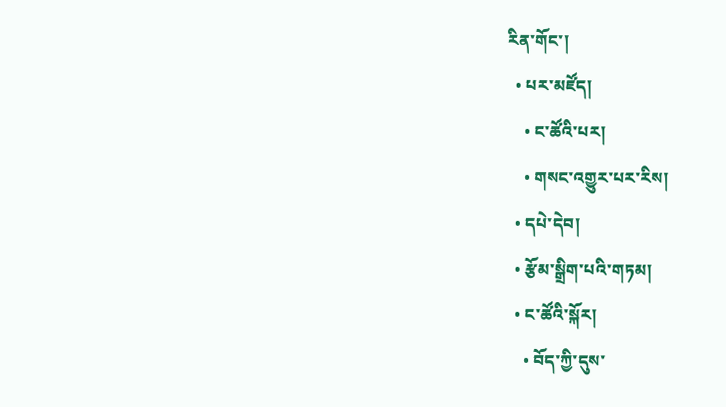རིན་གོང་།
  • པར་མཛོད།
    • ང་ཚོའི་པར།
    • གསང་འགྱུར་པར་རིས།
  • དཔེ་དེབ།
  • རྩོམ་སྒྲིག་པའི་གཏམ།
  • ང་ཚོའི་སྐོར།
    • བོད་ཀྱི་དུས་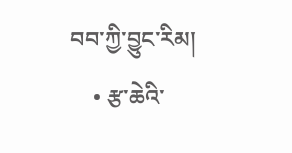བབ་ཀྱི་བྱུང་རིམ།
    • རྩ་ཆེའི་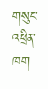གསུང་འཕྲིན་ཁག